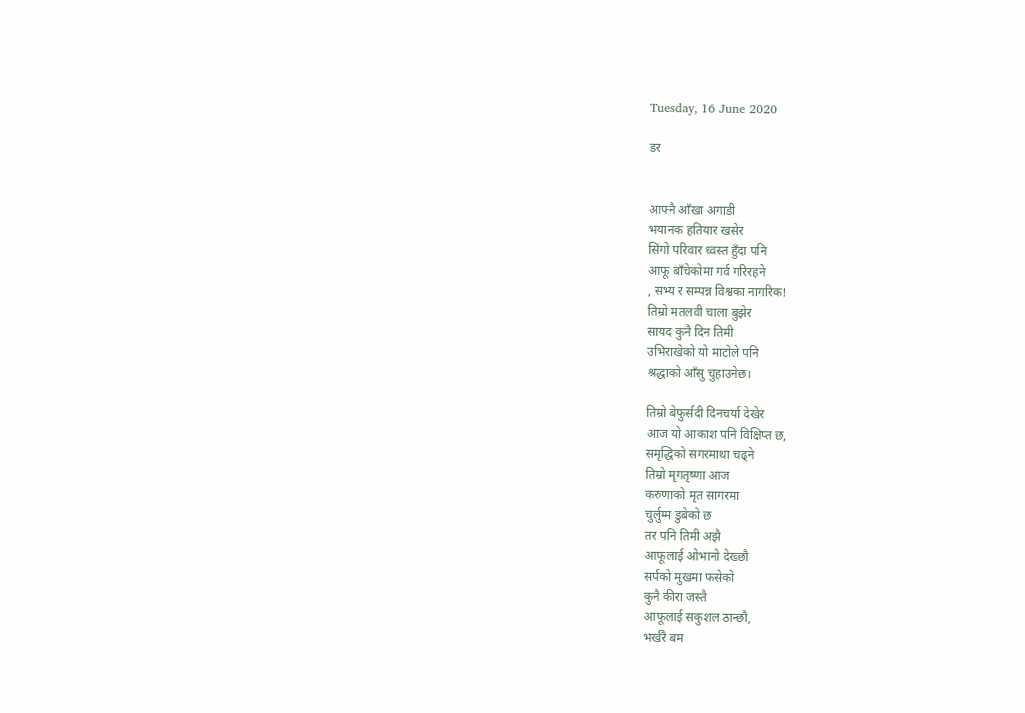Tuesday, 16 June 2020

डर


आफ्नै आँखा अगाडी
भयानक हतियार खसेर
सिंगो परिवार ध्वस्त हुँदा पनि
आफू बाँचेकोमा गर्व गरिरहने
, सभ्य र सम्पन्न विश्वका नागरिक!
तिम्रो मतलवी चाला बुझेर
सायद कुनै दिन तिमी
उभिराखेको यो माटोले पनि
श्रद्धाको आँसु चुहाउनेछ।

तिम्रो बेफुर्सदी दिनचर्या देखेर
आज यो आकाश पनि विक्षिप्त छ,
समृद्धिको सगरमाथा चढ्ने
तिम्रो मृगतृष्णा आज
करुणाको मृत सागरमा
चुर्लुम्म डुबेको छ
तर पनि तिमी अझै
आफूलाई ओभानो देख्छौ
सर्पको मुखमा फसेको
कुनै कीरा जस्तै
आफूलाई सकुशल ठान्छौ,
भर्खरै बम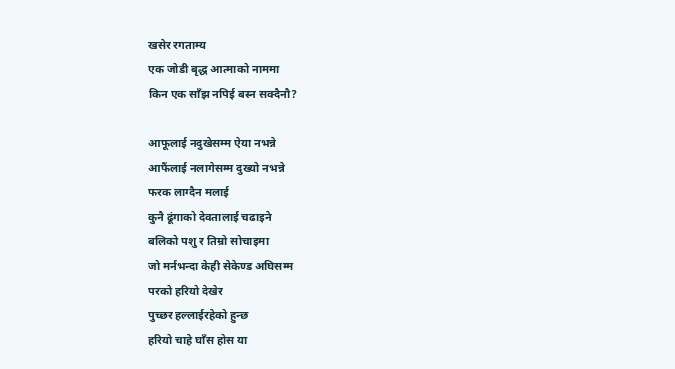खसेर रगताम्य
एक जोडी बृद्ध आत्माको नाममा
किन एक साँझ नपिई बस्न सक्दैनौ?

आफूलाई नदुखेसम्म ऐया नभन्ने
आफैंलाई नलागेसम्म दुख्यो नभन्ने
फरक लाग्दैन मलाई
कुनै ढूंगाको देवतालाई चढाइने
बलिको पशु र तिम्रो सोचाइमा
जो मर्नभन्दा केही सेकेण्ड अघिसम्म
परको हरियो देखेर
पुच्छर हल्लाईरहेको हुन्छ
हरियो चाहे घाँस होस या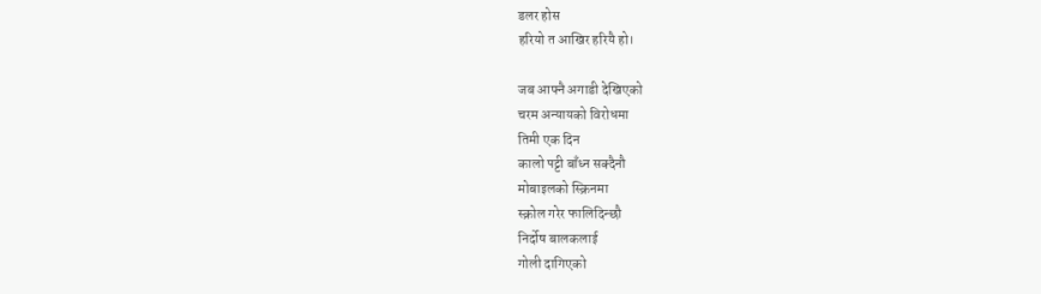डलर होस
हरियो त आखिर हरियै हो।

जब आफ्नै अगाडी देखिएको
चरम अन्यायको विरोधमा
तिमी एक दिन
कालो पट्टी बाँध्न सक्दैनौ
मोबाइलको स्क्रिनमा
स्क्रोल गरेर फालिदिन्छौ
निर्दोष बालकलाई
गोली दागिएको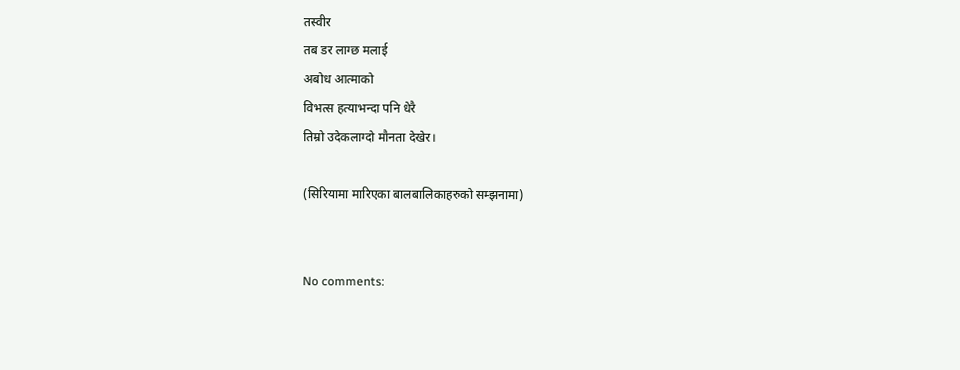तस्वीर
तब डर लाग्छ मलाई
अबोध आत्माको
विभत्स हत्याभन्दा पनि धेरै
तिम्रो उदेकलाग्दो मौनता देखेर।

(सिरियामा मारिएका बालबालिकाहरुको सम्झनामा)


No comments: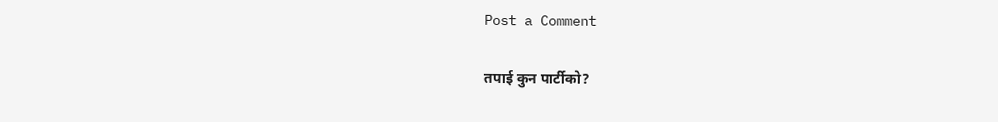Post a Comment

तपाई कुन पार्टीको?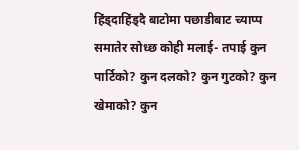हिंड्दाहिंड्दै बाटोमा पछाडीबाट च्याप्प समातेर सोध्छ कोही मलाई- तपाई कुन पार्टिको? कुन दलको? कुन गुटको? कुन खेमाको? कुन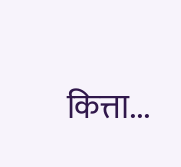कित्ता...